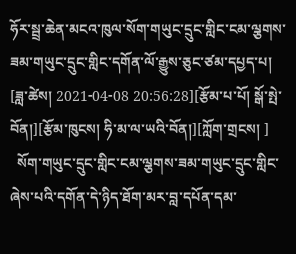ཧོར་སྦྲ་ཆེན་མངའ་ཁུལ་སོག་གཡུང་དྲུང་གླིང་ངམ་ལྕགས་ཟམ་གཡུང་དྲུང་གླིང་དགོན་ལོ་རྒྱུས་ཅུང་ཙམ་དཔྱད་པ།
[ཟླ་ཚེས། 2021-04-08 20:56:28][རྩོམ་པ་པོ། སྒོ་སྤེ་བོན།][རྩོམ་ཁུངས། ཧི་མ་ལ་ཡའི་བོན།][ཀློག་གྲངས། ]
  སོག་གཡུང་དྲུང་གླིང་ངམ་ལྕགས་ཟམ་གཡུང་དྲུང་གླིང་ཞེས་པའི་དགོན་དེ་ཉིད་ཐོག་མར་བླ་དཔོན་དམ་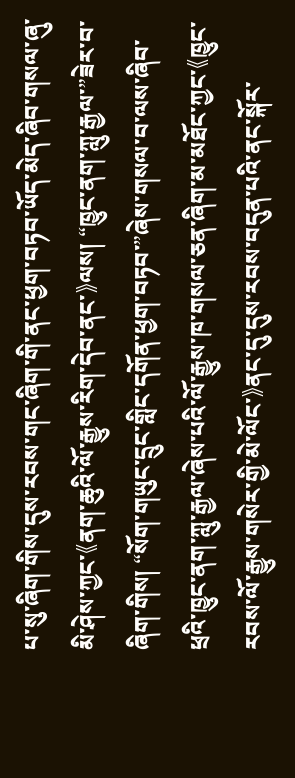པ་སུ་ཞིག་གིས་དུས་རབས་གང་ཞིག་གི་ནང་ཕྱག་བཏབ་ཡོད་མེད་ཞིབ་གསལ་ཞུ་མི་ཤེས་ཀྱང་《ནག་ཆུའི་ལོ་རྒྱུས་རིག་དེབ་ནང་》ལས། “ཁྱུང་ནག་ཀླུ་རྒྱལ་”ཟེར་བ་ཞིག་གིས། “སོག་གཡུང་དྲུང་གླིང་དགོན་ཕྱག་བཏབ་”ཞེས་གསལ་བ་ལས་ཞིབ་ཕྲའི་ཁྱུང་ནག་ཀླུ་རྒྱལ་ཞེས་པའི་ལོ་རྒྱུས་ཁ་གསལ་ཅན་ཞིག་མ་མཐོང་ཀྱང་《ཁྱུང་རབས་ལོ་རྒྱུས་གསེར་གྱི་མེ་ལོང་》ནང་དུ་དུས་རབས་བདུན་པའི་ནང་སྐོར་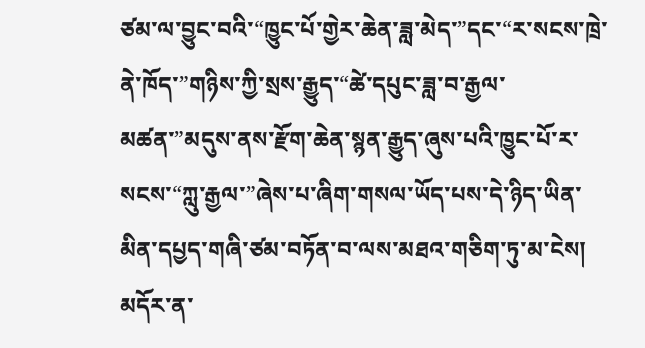ཙམ་ལ་བྱུང་བའི་“ཁྱུང་པོ་གྱེར་ཆེན་ཟླ་མེད་”དང་“ར་སངས་ཁྲེ་ནེ་ཁོད་”གཉིས་ཀྱི་སྲས་རྒྱུད་“ཚེ་དཔུང་ཟླ་བ་རྒྱལ་མཚན་”མདུས་ནས་རྫོག་ཆེན་སྙན་རྒྱུད་ཞུས་པའི་ཁྱུང་པོ་ར་སངས་“ཀླུ་རྒྱལ་”ཞེས་པ་ཞིག་གསལ་ཡོད་པས་དེ་ཉིད་ཡིན་མིན་དཔྱད་གཞི་ཙམ་བཏོན་བ་ལས་མཐའ་གཅིག་ཏུ་མ་ངེས། མདོར་ན་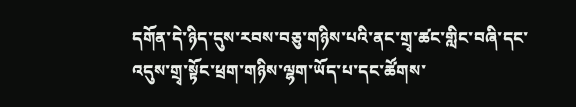དགོན་དེ་ཉིད་དུས་རབས་བཅུ་གཉིས་པའི་ནང་གྲྭ་ཚང་གླིང་བཞི་དང་འདུས་གྲྭ་སྟོང་ཕྲག་གཉིས་ལྷག་ཡོད་པ་དང་ཚོགས་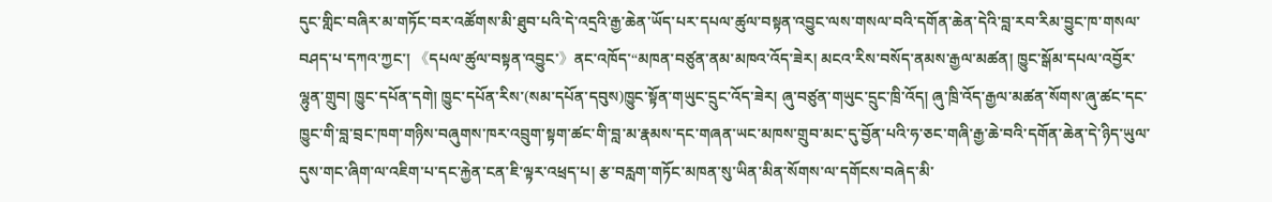དུང་གླིང་བཞིར་མ་གཏོང་བར་འཚོགས་མི་ཐུབ་པའི་དེ་འདྲའི་རྒྱ་ཆེན་ཡོད་པར་དཔལ་ཚུལ་བསྟན་འབྱུང་ལས་གསལ་བའི་དགོན་ཆེན་དེའི་བླ་རབ་རིམ་བྱུང་ཁ་གསལ་བཤད་པ་དཀའ་ཀྱང་། 《དཔལ་ཚུལ་བསྟན་འབྱུང་》ནང་འཁོད་“མཁན་བཙུན་ནམ་མཁའ་འོད་ཟེར། མངའ་རིས་བསོད་ནམས་རྒྱལ་མཚན། ཁྱུང་སྒོམ་དཔལ་འབྱོར་ལྷུན་གྲུབ། ཁྱུང་དཔོན་དགེ། ཁྱུང་དཔོན་རིས་(སམ་དཔོན་དབུས)ཁྱུང་སྟོན་གཡུང་དྲུང་འོད་ཟེར། ཞུ་བཙུན་གཡུང་དྲུང་ཁྲི་འོད། ཞུ་ཁྲི་འོད་རྒྱལ་མཚན་སོགས་ཞུ་ཚང་དང་ཁྱུང་གི་བླ་བྲང་ཁག་གཉིས་བཞུགས་ཁར་འབྲུག་སྟག་ཚང་གི་བླ་མ་རྣམས་དང་གཞན་ཡང་མཁས་གྲུབ་མང་དུ་བྱོན་པའི་ཧ་ཅང་གཞི་རྒྱ་ཆེ་བའི་དགོན་ཆེན་དེ་ཉིད་ཡུལ་དུས་གང་ཞིག་ལ་འཇིག་པ་དང་རྐྱེན་ངན་ཇི་ལྟར་འཕྲད་པ། རྩ་བརླག་གཏོང་མཁན་སུ་ཡིན་མིན་སོགས་ལ་དགོངས་བཞེད་མི་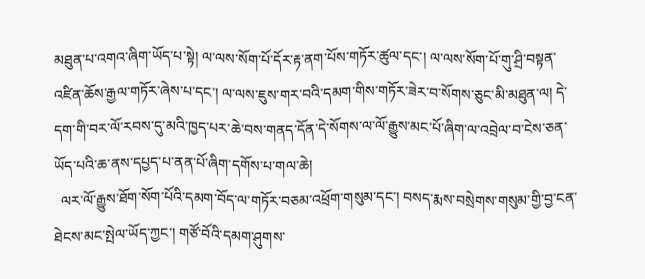མཐུན་པ་འགའ་ཞིག་ཡོད་པ་སྟེ། ལ་ལས་སོག་པོ་དོར་རྟ་ནག་པོས་གཏོར་ཚུལ་དང་། ལ་ལས་སོག་པོ་གུ་ཤྲི་བསྟན་འཛིན་ཆོས་རྒྱལ་གཏོར་ཞེས་པ་དང་། ལ་ལས་ཇུས་གར་བའི་དམག་གིས་གཏོར་ཟེར་བ་སོགས་ཅུང་མི་མཐུན་ལ། དེ་དག་གི་བར་ལོ་རབས་དུ་མའི་ཁྱད་པར་ཆེ་བས་གནད་དོན་དེ་སོགས་ལ་ལོ་རྒྱུས་མང་པོ་ཞིག་ལ་འབྲེལ་བ་ངེས་ཅན་ཡོད་པའི་ཆ་ནས་དཔྱད་པ་ནན་པོ་ཞིག་དགོས་པ་གལ་ཆེ།
  ལར་ལོ་རྒྱུས་ཐོག་སོག་པོའི་དམག་བོད་ལ་གཏོར་བཅམ་འཕྲོག་གསུམ་དང་། བསད་རྨས་བསྲེགས་གསུམ་གྱི་བྱ་ངན་ཐེངས་མང་སྤེལ་ཡོད་ཀྱང་། གཙོ་བོའི་དམག་ཤུགས་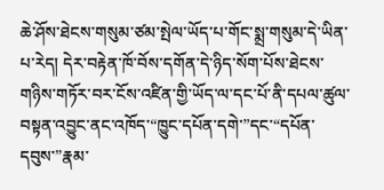ཆེ་ཤོས་ཐེངས་གསུམ་ཙམ་སྤེལ་ཡོད་པ་གོང་སྨྲ་གསུམ་དེ་ཡིན་པ་རེད། དེར་བརྟེན་ཁོ་བོས་དགོན་དེ་ཉིད་སོག་པོས་ཐེངས་གཉིས་གཏོར་བར་ངོས་འཛིན་གྱི་ཡོད་ལ་དང་པོ་ནི་དཔལ་ཚུལ་བསྟན་འབྱུང་ནང་འཁོད་“ཁྱུང་དཔོན་དགེ་”དང་“དཔོན་དབུས་”རྣམ་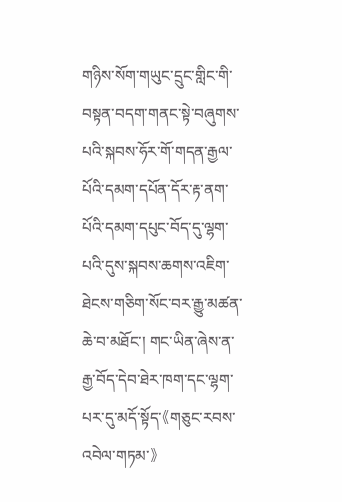གཉིས་སོག་གཡུང་དྲུང་གླིང་གི་བསྟན་བདག་གནང་སྟེ་བཞུགས་པའི་སྐབས་ཧོར་གོ་གདན་རྒྱལ་པོའི་དམག་དཔོན་དོར་རྟ་ནག་པོའི་དམག་དཔུང་བོད་དུ་ལྷག་པའི་དུས་སྐབས་ཆགས་འཇིག་ཐེངས་གཅིག་སོང་བར་རྒྱུ་མཚན་ཆེ་བ་མཐོང་། གང་ཡིན་ཞེས་ན་རྒྱ་བོད་དེབ་ཐེར་ཁག་དང་ལྷག་པར་དུ་མདོ་སྟོད་《གཅུང་རབས་འབེལ་གཏམ་》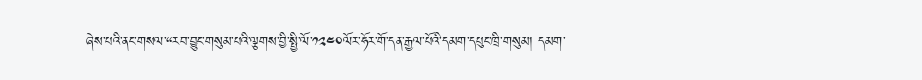ཞེས་པའི་ནང་གསལ་“རབ་བྱུང་གསུམ་པའི་ལྕགས་བྱི་སྤྱི་ལོ་༡༢༤༠ལོར་ཧོར་གོ་དན་རྒྱལ་པོའི་དམག་དཔུང་ཁྲི་གསུམ། དམག་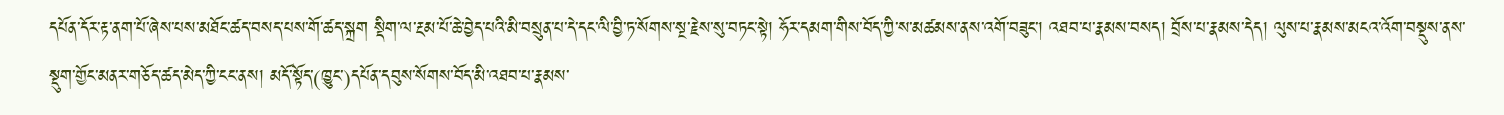དཔོན་དོར་རྟ་ནག་པོ་ཞེས་པས་མཐོང་ཚད་བསད་པས་གོ་ཚད་སྐྲག སྡིག་ལ་རྔམ་པོ་ཆེ་བྱེད་པའི་མི་བསྲུན་པ་དེ་དང་ལི་བྱི་ཏ་སོགས་སྔ་རྗེས་སུ་བཏང་སྟེ། ཧོར་དམག་གིས་བོད་ཀྱི་ས་མཚམས་ནས་འགོ་བཟུང་། འཐབ་པ་རྣམས་བསད། བྲོས་པ་རྣམས་དེད། ལུས་པ་རྣམས་མངའ་འོག་བསྡུས་ནས་སྡུག་གྱོང་མནར་གཅོད་ཚད་མེད་ཀྱི་ངང་ནས། མདོ་སྟོད་(ཁྱུང་)དཔོན་དབུས་སོགས་བོད་མི་འཐབ་པ་རྣམས་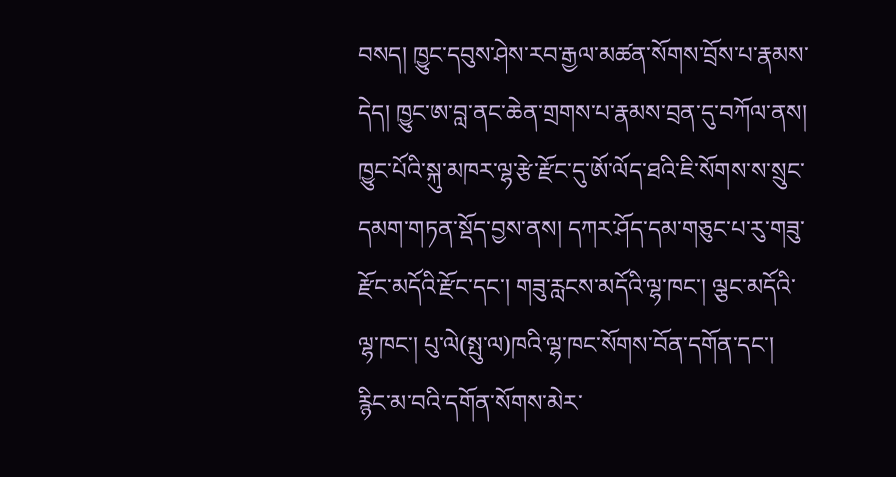བསད། ཁྱུང་དབུས་ཤེས་རབ་རྒྱལ་མཚན་སོགས་བྲོས་པ་རྣམས་དེད། ཁྱུང་ཨ་བླ་ནང་ཆེན་གྲགས་པ་རྣམས་བྲན་དུ་བཀོལ་ནས། ཁྱུང་པོའི་སྐུ་མཁར་ལྷ་རྩེ་རྫོང་དུ་ཨོ་ལོད་ཐའི་ཇི་སོགས་ས་སྲུང་དམག་གཏན་སྡོད་བྱས་ནས། དཀར་ཤོད་དམ་གཅུང་པ་རུ་གཟུ་རྫོང་མདོའི་རྫོང་དང་། གཟུ་རླངས་མདོའི་ལྷ་ཁང་། ལྕང་མདོའི་ལྷ་ཁང་། པུ་ལེ(སྤུ་ལ)ཁའི་ལྷ་ཁང་སོགས་བོན་དགོན་དང་། རྙིང་མ་བའི་དགོན་སོགས་མེར་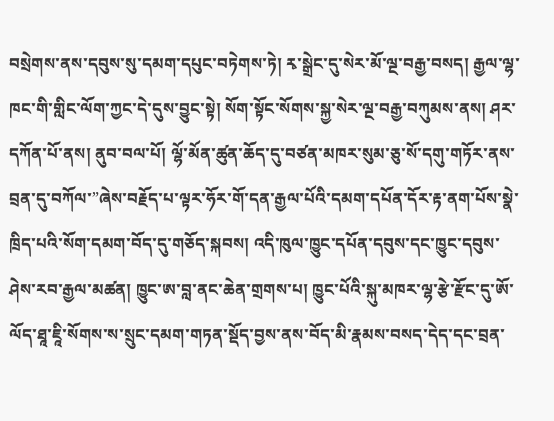བསྲེགས་ནས་དབུས་སུ་དམག་དཔུང་བཏེགས་ཏེ། རྭ་སྒྲེང་དུ་སེར་མོ་ལྔ་བརྒྱ་བསད། རྒྱལ་ལྷ་ཁང་གི་གླིང་ལོག་ཀྱང་དེ་དུས་བྱུང་སྟེ། སོག་སྟོང་སོགས་སྐྱ་སེར་ལྔ་བརྒྱ་བཀུམས་ནས། ཤར་དཀོན་པོ་ནས། ནུབ་བལ་པོ། ལྷོ་མོན་ཚུན་ཆོད་དུ་བཙན་མཁར་སུམ་ཅུ་སོ་དགུ་གཏོར་ནས་བྲན་དུ་བཀོལ་”ཞེས་བརྗོད་པ་ལྟར་ཧོར་གོ་དན་རྒྱལ་པོའི་དམག་དཔོན་དོར་རྟ་ནག་པོས་སྣེ་ཁྲིད་པའི་སོག་དམག་བོད་དུ་གཅོད་སྐབས། འདི་ཁུལ་ཁྱུང་དཔོན་དབུས་དང་ཁྱུང་དབུས་ཤེས་རབ་རྒྱལ་མཚན། ཁྱུང་ཨ་བླ་ནང་ཆེན་གྲགས་པ། ཁྱུང་པོའི་སྐུ་མཁར་ལྷ་རྩེ་རྫོང་དུ་ཨོ་ལོད་ཐཱ་ཇཱི་སོགས་ས་སྲུང་དམག་གཏན་སྡོད་བྱས་ནས་བོད་མི་རྣམས་བསད་དེད་དང་བྲན་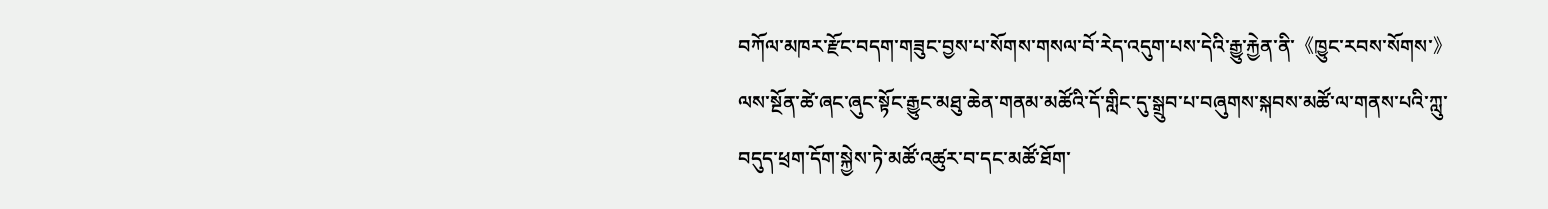བཀོལ་མཁར་རྫོང་བདག་གཟུང་བྱས་པ་སོགས་གསལ་བོ་རེད་འདུག་པས་དེའི་རྒྱུ་རྐྱེན་ནི་《ཁྱུང་རབས་སོགས་》ལས་སྔོན་ཚེ་ཞང་ཞུང་སྟོང་རྒྱུང་མཐུ་ཆེན་གནམ་མཚོའི་དོ་གླིང་དུ་སྒྲུབ་པ་བཞུགས་སྐབས་མཚོ་ལ་གནས་པའི་ཀླུ་བདུད་ཕྲག་དོག་སྐྱེས་ཏེ་མཚོ་འཚུར་བ་དང་མཚོ་ཐོག་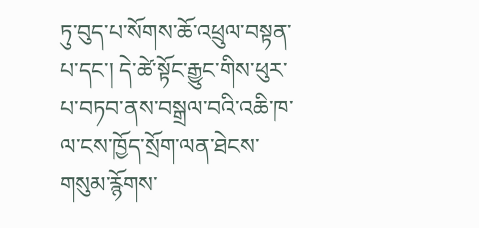ཏུ་བུད་པ་སོགས་ཆོ་འཕྲུལ་བསྟན་པ་དང་། དེ་ཚེ་སྟོང་རྒྱུང་གིས་ཕུར་པ་བཏབ་ནས་བསྒྲལ་བའི་འཆི་ཁ་ལ་ངས་ཁྱོད་སྲོག་ལན་ཐེངས་གསུམ་རྙོགས་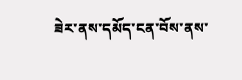ཟེར་ནས་དམོད་ངན་བོས་ནས་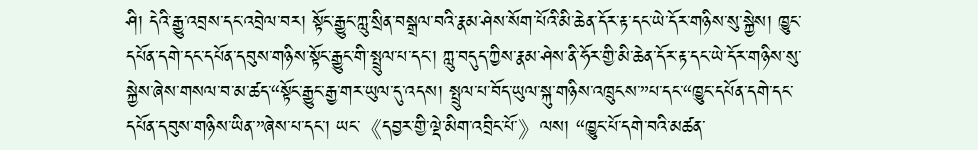ཤི། དེའི་རྒྱུ་འབྲས་དང་འབྲེལ་བར། སྟོང་རྒྱུང་ཀླུ་སྲིན་བསྒྲལ་བའི་རྣམ་ཤེས་སོག་པོའི་མི་ཆེན་དོར་རྟ་དང་ཡེ་དོར་གཉིས་སུ་སྐྱེས། ཁྱུང་དཔོན་དགེ་དང་དཔོན་དབུས་གཉིས་སྟོང་རྒྱུང་གི་སྤྲུལ་པ་དང་། ཀླུ་བདུད་ཀྱིས་རྣམ་ཤེས་ནི་ཧོར་གྱི་མི་ཆེན་དོར་རྟ་དང་ཡེ་དོར་གཉིས་སུ་སྐྱེས་ཞེས་གསལ་བ་མ་ཚད་“སྟོང་རྒྱུང་རྒྱ་གར་ཡུལ་དུ་འདས། སྤྲུལ་པ་བོད་ཡུལ་སྐུ་གཉིས་འཁྲུངས་”པ་དང་“ཁྱུང་དཔོན་དགེ་དང་དཔོན་དབུས་གཉིས་ཡིན་”ཞེས་པ་དང་། ཡང་《དབྱར་གྱི་ལྡེ་མིག་འབྲིང་པོ་》ལས། “ཁྱུང་པོ་དགེ་བའི་མཚན་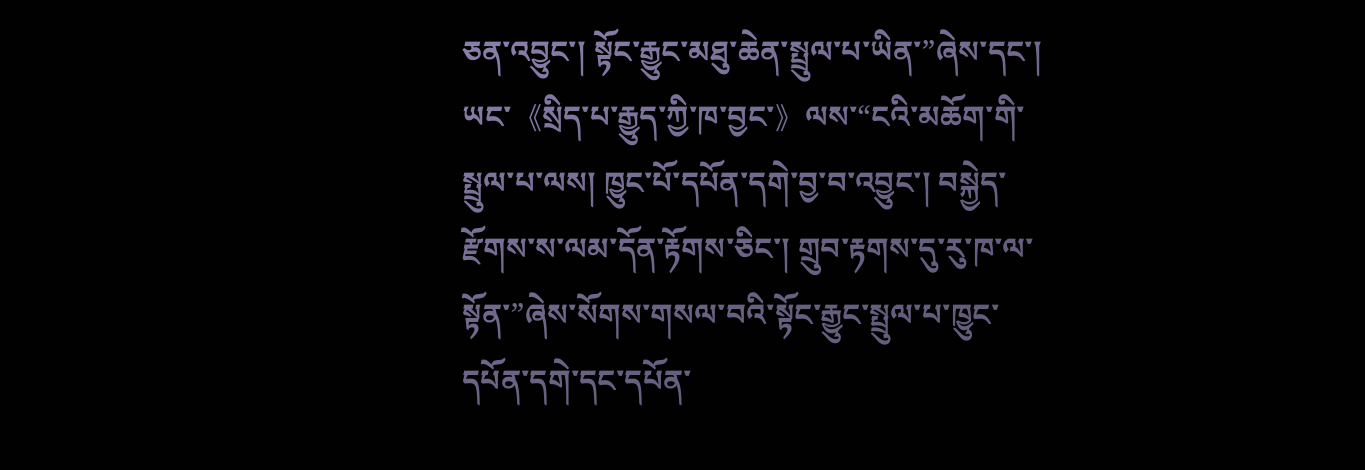ཅན་འབྱུང་། སྟོང་རྒྱུང་མཐུ་ཆེན་སྤྲུལ་པ་ཡིན་”ཞེས་དང་། ཡང་《སྲིད་པ་རྒྱུད་ཀྱི་ཁ་བྱང་》ལས་“ངའི་མཆོག་གི་སྤྲུལ་པ་ལས། ཁྱུང་པོ་དཔོན་དགེ་བྱ་བ་འབྱུང་། བསྐྱེད་རྫོགས་ས་ལམ་དོན་རྟོགས་ཅིང་། གྲུབ་རྟགས་དུ་རུ་ཁ་ལ་སྟོན་”ཞེས་སོགས་གསལ་བའི་སྟོང་རྒྱུང་སྤྲུལ་པ་ཁྱུང་དཔོན་དགེ་དང་དཔོན་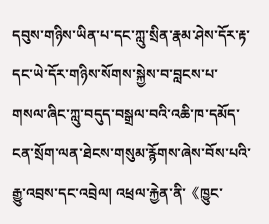དབུས་གཉིས་ཡིན་པ་དང་ཀླུ་སྲིན་རྣམ་ཤེས་དོར་རྟ་དང་ཡེ་དོར་གཉིས་སོགས་སྐྱེས་བ་བླངས་པ་གསལ་ཞིང་ཀླུ་བདུད་བསྒྲལ་བའི་འཆི་ཁ་དམོད་ངན་སྲོག་ལན་ཐེངས་གསུམ་རྙོགས་ཞེས་བོས་པའི་རྒྱུ་འབྲས་དང་འབྲེལ། འཕྲལ་རྐྱེན་ནི་《ཁྱུང་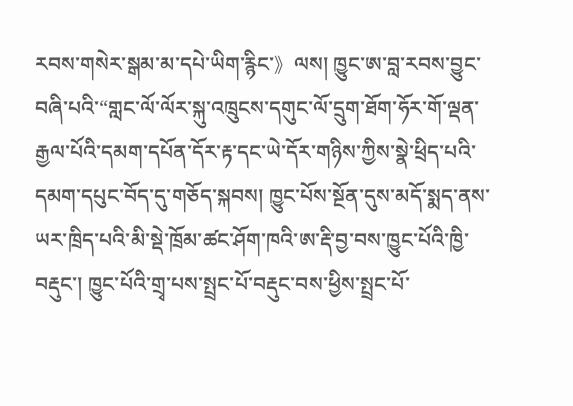རབས་གསེར་སྒམ་མ་དཔེ་ཡིག་རྙིང་》ལས། ཁྱུང་ཨ་བླ་རབས་བྱུང་བཞི་པའི་“གླང་ལོ་ལོར་སྐུ་འཁྲུངས་དགུང་ལོ་དྲུག་ཐོག་ཧོར་གོ་ལྡན་རྒྱལ་པོའི་དམག་དཔོན་དོར་རྟ་དང་ཡེ་དོར་གཉིས་ཀྱིས་སྣེ་ཕྲིད་པའི་དམག་དཔུང་བོད་དུ་གཅོད་སྐབས། ཁྱུང་པོས་སྔོན་དུས་མདོ་སྨད་ནས་ཡར་ཁྲིད་པའི་མི་སྡེ་ཁྲོམ་ཚང་ཤོག་ཁའི་ཨ་རྡི་བྱ་བས་ཁྱུང་པོའི་ཁྱི་བརྡུང་། ཁྱུང་པོའི་གྲྭ་པས་སྤྲང་པོ་བརྡུང་བས་ཕྱིས་སྤྲང་པོ་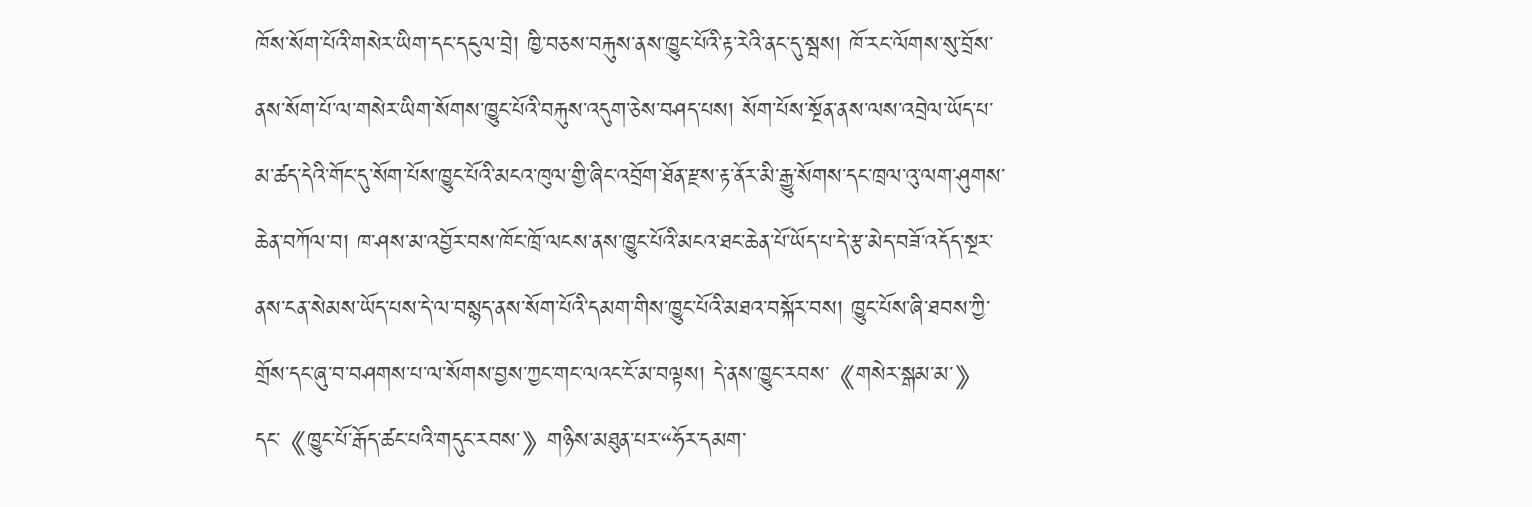ཁོས་སོག་པོའི་གསེར་ཡིག་དང་དངུལ་བྲེ། ཁྱི་བཅས་བརྐུས་ནས་ཁྱུང་པོའི་རྟ་རེའི་ནང་དུ་སྦས། ཁོ་རང་ལོགས་སུ་བྲོས་ནས་སོག་པོ་ལ་གསེར་ཡིག་སོགས་ཁྱུང་པོའི་བརྐུས་འདུག་ཅེས་བཤད་པས། སོག་པོས་སྔོན་ནས་ལས་འབྲེལ་ཡོད་པ་མ་ཚད་དེའི་གོང་དུ་སོག་པོས་ཁྱུང་པོའི་མངའ་ཁུལ་གྱི་ཞིང་འབྲོག་ཐོན་རྫས་རྟ་ནོར་མི་རྒྱུ་སོགས་དང་ཁྲལ་འུ་ལག་ཤུགས་ཆེན་བཀོལ་བ། ཁ་ཤས་མ་འབྱོར་བས་ཁོང་ཁྲོ་ལངས་ནས་ཁྱུང་པོའི་མངའ་ཐང་ཆེན་པོ་ཡོད་པ་དེ་རྩ་མེད་བཟོ་འདོད་སྔར་ནས་ངན་སེམས་ཡོད་པས་དེ་ལ་བསྙད་ནས་སོག་པོའི་དམག་གིས་ཁྱུང་པོའི་མཐའ་བསྐོར་བས། ཁྱུང་པོས་ཞི་ཐབས་ཀྱི་གྲོས་དང་ཞུ་བ་བཤགས་པ་ལ་སོགས་བྱས་ཀྱང་གང་ལའང་ངོ་མ་བལྟས། དེ་ནས་ཁྱུང་རབས་《གསེར་སྒམ་མ་》དང་《ཁྱུང་པོ་རྒོད་ཚང་པའི་གདུང་རབས་》གཉིས་མཐུན་པར་“ཧོར་དམག་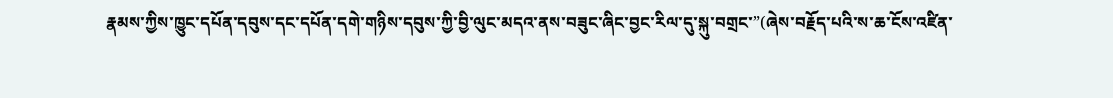རྣམས་ཀྱིས་ཁྱུང་དཔོན་དབུས་དང་དཔོན་དགེ་གཉིས་དབུས་ཀྱི་བྱི་ལུང་མདའ་ནས་བཟུང་ཞིང་བྱང་རིལ་དུ་སྐུ་བགྲང་”(ཞེས་བརྗོད་པའི་ས་ཆ་ངོས་འཛིན་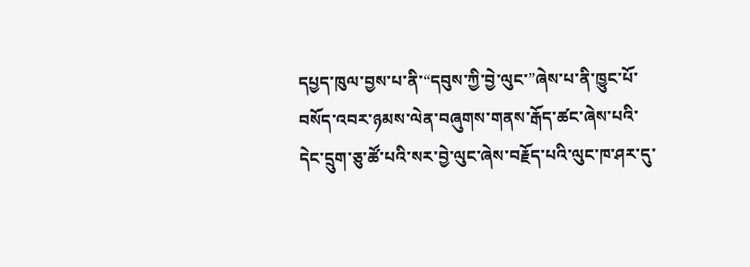དཔྱད་ཁུལ་བྱས་པ་ནི་“དབུས་ཀྱི་བྱེ་ལུང་”ཞེས་པ་ནི་ཁྱུང་པོ་བསོད་འབར་ཉམས་ལེན་བཞུགས་གནས་རྒོད་ཚང་ཞེས་པའི་དེང་དྲུག་ཅུ་ཚོ་པའི་སར་བྱེ་ལུང་ཞེས་བརྗོད་པའི་ལུང་ཁ་ཤར་དུ་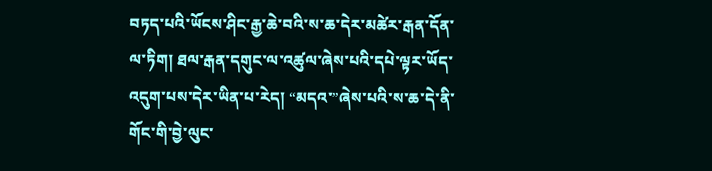བཏད་པའི་ཡོངས་ཤིང་རྒྱ་ཆེ་བའི་ས་ཆ་དེར་མཚེར་རྒན་དོན་ལ་ཏིག། ཐལ་རྒན་དགུང་ལ་འཚུལ་ཞེས་པའི་དཔེ་ལྟར་ཡོད་འདུག་པས་དེར་ཡིན་པ་རེད། “མདའ་”ཞེས་པའི་ས་ཆ་དེ་ནི་གོང་གི་བྱེ་ལུང་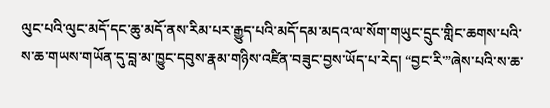ལུང་པའི་ལུང་མདོ་དང་ཆུ་མདོ་ནས་རིམ་པར་རྒྱུད་པའི་མདོ་དམ་མདའ་ལ་སོག་གཡུང་དྲུང་གླིང་ཆགས་པའི་ས་ཆ་གཡས་གཡོན་དུ་བླ་མ་ཁྱུང་དབུས་རྣམ་གཉིས་འཛིན་བཟུང་བྱས་ཡོད་པ་རེད། “བྱང་རི་”ཞེས་པའི་ས་ཆ་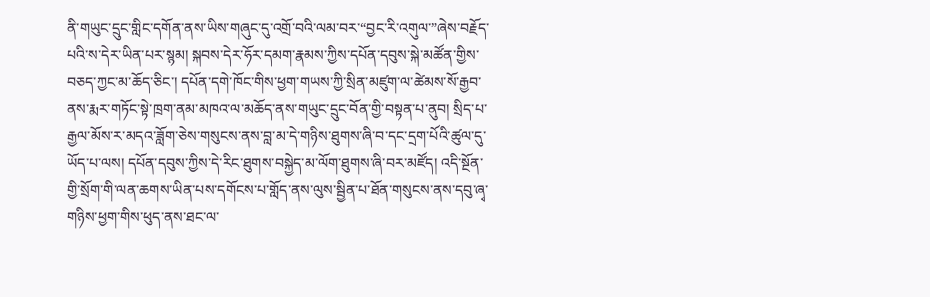ནི་གཡུང་དྲུང་གླིང་དགོན་ནས་ཡིས་གཞུང་དུ་འགྲོ་བའི་ལམ་བར་“བྱང་རི་འགུལ་”ཞེས་བརྗོད་པའི་ས་དེར་ཡིན་པར་སྙམ། སྐབས་དེར་ཧོར་དམག་རྣམས་ཀྱིས་དཔོན་དབུས་སྐེ་མཚོན་གྱིས་བཅད་ཀྱང་མ་ཆོད་ཅིང་། དཔོན་དགེ་ཁོང་གིས་ཕྱག་གཡས་ཀྱི་སྲིན་མཛུག་ལ་ཚེམས་སོ་རྒྱབ་ནས་རྨར་གཏོང་སྟེ་ཁྲག་ནམ་མཁའ་ལ་མཆོད་ནས་གཡུང་དྲུང་བོན་གྱི་བསྟན་པ་ནུབ། སྲིད་པ་རྒྱལ་མོས་ར་མདའ་ཟློག་ཅེས་གསུངས་ནས་བླ་མ་དེ་གཉིས་ཐུགས་ཞི་བ་དང་དྲག་པོའི་ཚུལ་དུ་ཡོད་པ་ལས། དཔོན་དབུས་ཀྱིས་དེ་རིང་ཐུགས་བསྐྱེད་མ་ལོག་ཐུགས་ཞི་བར་མཛོད། འདི་སྔོན་གྱི་སྲོག་གི་ལན་ཆགས་ཡིན་པས་དགོངས་པ་གློད་ནས་ལུས་སྦྱིན་པ་ཐོན་གསུངས་ནས་དབུ་ཞྭ་གཉིས་ཕྱག་གིས་ཕུད་ནས་ཐང་ལ་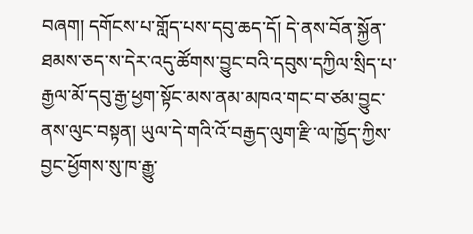བཞག། དགོངས་པ་གློད་པས་དབུ་ཆད་དོ། དེ་ནས་བོན་སྐྱོན་ཐམས་ཅད་ས་དེར་འདུ་ཚོགས་བྱུང་བའི་དབུས་དཀྱིལ་སྲིད་པ་རྒྱལ་མོ་དབུ་རྒྱ་ཕྱག་སྟོང་མས་ནམ་མཁའ་གང་བ་ཙམ་བྱུང་ནས་ལུང་བསྟན། ཡུལ་དེ་གའི་འོ་བརྒྱད་ལུག་རྫི་ལ་ཁྱོད་ཀྱིས་བྱང་ཕྱོགས་སུ་ཁ་རྒྱུ་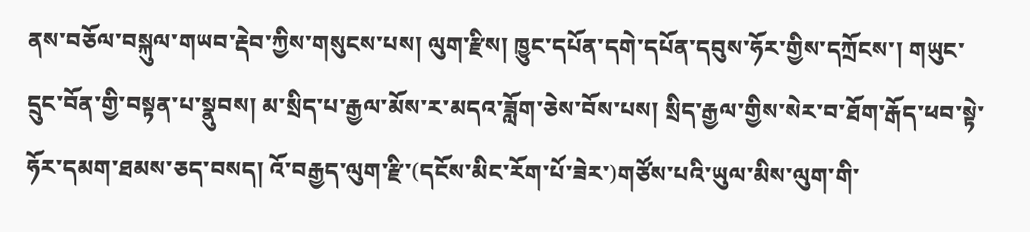ནས་བཅོལ་བསྐུལ་གཡབ་རྡེབ་ཀྱིས་གསུངས་པས། ལུག་རྫིས། ཁྱུང་དཔོན་དགེ་དཔོན་དབུས་ཧོར་གྱིས་དཀྲོངས་། གཡུང་དྲུང་བོན་གྱི་བསྟན་པ་སྣུབས། མ་སྲིད་པ་རྒྱལ་མོས་ར་མདའ་ཟློག་ཅེས་བོས་པས། སྲིད་རྒྱལ་གྱིས་སེར་བ་ཐོག་རྒོད་ཕབ་སྟེ་ཧོར་དམག་ཐམས་ཅད་བསད། འོ་བརྒྱད་ལུག་རྫི་(དངོས་མིང་རོག་པོ་ཟེར་)གཙོས་པའི་ཡུལ་མིས་ལུག་གི་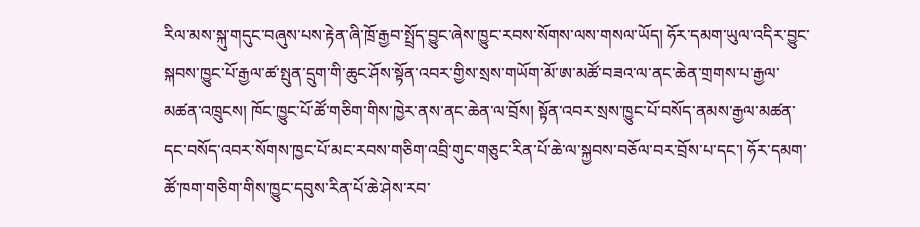རིལ་མས་སྐུ་གདུང་བཞུས་པས་རྟེན་ཞི་ཁྲོ་རྒྱབ་སྤྲོད་བྱུང་ཞེས་ཁྱུང་རབས་སོགས་ལས་གསལ་ཡོད། ཧོར་དམག་ཡུལ་འདིར་བྱུང་སྐབས་ཁྱུང་པོ་རྒྱལ་ཚ་སྤུན་དྲུག་གི་ཆུང་ཤོས་སྟོན་འབར་གྱིས་སྲས་གཡོག་མོ་ཨ་མཚོ་བཟའ་ལ་ནང་ཆེན་གྲགས་པ་རྒྱལ་མཚན་འཁྲུངས། ཁོང་ཁྱུང་པོ་ཚོ་གཅིག་གིས་ཁྱེར་ནས་ནང་ཆེན་ལ་བྲོས། སྟོན་འབར་སྲས་ཁྱུང་པོ་བསོད་ནམས་རྒྱལ་མཚན་དང་བསོད་འབར་སོགས་ཁྱང་པོ་མང་རབས་གཅིག་འབྲི་གུང་གཅུང་རིན་པོ་ཆེ་ལ་སྐྱབས་བཅོལ་བར་བྲོས་པ་དང་། ཧོར་དམག་ཚོ་ཁག་གཅིག་གིས་ཁྱུང་དབུས་རིན་པོ་ཆེ་ཤེས་རབ་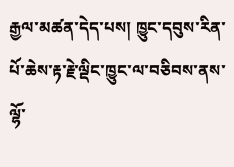རྒྱལ་མཚན་དེད་པས། ཁྱུང་དབུས་རིན་པོ་ཆེས་རྟ་རྗེ་ལྡིང་ཁྱུང་ལ་བཅིབས་ནས་ལྷོ་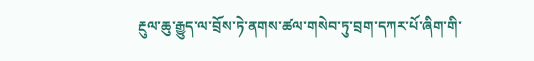རྔུལ་ཆུ་རྒྱུད་ལ་བྲོས་ཏེ་ནགས་ཚལ་གསེབ་ཏུ་བྲག་དཀར་པོ་ཞིག་གི་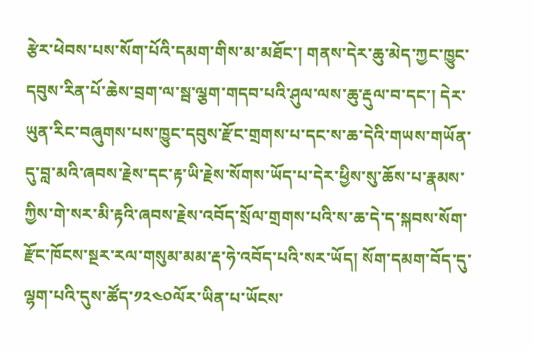རྩེར་ཕེབས་པས་སོག་པོའི་དམག་གིས་མ་མཐོང་། གནས་དེར་ཆུ་མེད་ཀྱང་ཁྱུང་དབུས་རིན་པོ་ཆེས་བྲག་ལ་སྦ་ལྕག་གདབ་པའི་ཤུལ་ལས་ཆུ་རྡུལ་བ་དང་། དེར་ཡུན་རིང་བཞུགས་པས་ཁྱུང་དབུས་རྫོང་གྲགས་པ་དང་ས་ཆ་དེའི་གཡས་གཡོན་དུ་བླ་མའི་ཞབས་རྗེས་དང་རྟ་ཡི་རྗེས་སོགས་ཡོད་པ་དེར་ཕྱིས་སུ་ཆོས་པ་རྣམས་ཀྱིས་གེ་སར་མི་རྟའི་ཞབས་རྗེས་འབོད་སྲོལ་གྲགས་པའི་ས་ཆ་དེ་ད་སྐབས་སོག་རྫོང་ཁོངས་སྔར་རལ་གསུམ་མམ་རྡ་ཧེ་འབོད་པའི་སར་ཡོད། སོག་དམག་བོད་དུ་ལྷག་པའི་དུས་ཚོད་༡༢༤༠ལོར་ཡིན་པ་ཡོངས་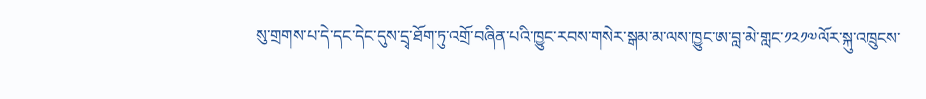སུ་གྲགས་པ་དེ་དང་དེང་དུས་དྲྭ་ཐོག་ཏུ་འགྲོ་བཞིན་པའི་ཁྱུང་རབས་གསེར་སྒམ་མ་ལས་ཁྱུང་ཨ་བླ་མེ་གླང་༡༢༡༧ལོར་སྐུ་འཁྲུངས་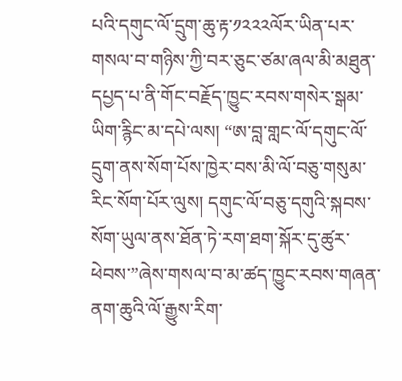པའི་དགུང་ལོ་དྲུག་ཆུ་རྟ་༡༢༢༢ལོར་ཡིན་པར་གསལ་བ་གཉིས་ཀྱི་བར་ཅུང་ཙམ་ཞལ་མི་མཐུན་དཔྱད་པ་ནི་གོང་བརྗོད་ཁྱུང་རབས་གསེར་སྒམ་ཡིག་རྙིང་མ་དཔེ་ལས། “ཨ་བླ་གླང་ལོ་དགུང་ལོ་དྲུག་ནས་སོག་པོས་ཁྱེར་བས་མི་ལོ་བཅུ་གསུམ་རིང་སོག་པོར་ལུས། དགུང་ལོ་བཅུ་དགུའི་སྐབས་སོག་ཡུལ་ནས་ཐོན་ཏེ་རག་ཐག་སྐོར་དུ་ཚུར་ཕེབས་”ཞེས་གསལ་བ་མ་ཚད་ཁྱུང་རབས་གཞན་ནག་ཆུའི་ལོ་རྒྱུས་རིག་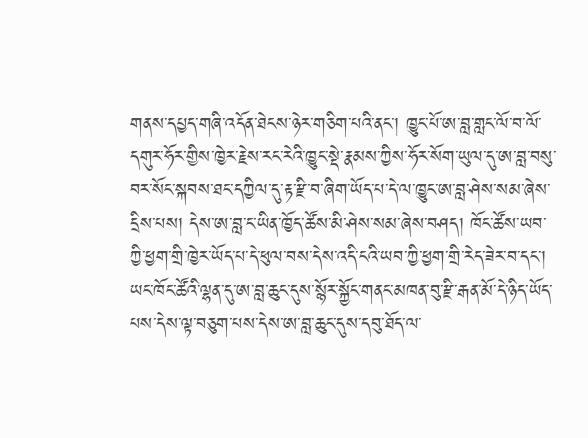གནས་དཔྱད་གཞི་འདོན་ཐེངས་ཉེར་གཅིག་པའི་ནང་། ཁྱུང་པོ་ཨ་བླ་གླང་ལོ་བ་ལོ་དགུར་ཧོར་གྱིས་ཁྱེར་རྗེས་རང་རེའི་ཁྱུང་སྡེ་རྣམས་ཀྱིས་ཧོར་སོག་ཡུལ་དུ་ཨ་བླ་བསུ་བར་སོང་སྐབས་ཐང་དཀྱིལ་དུ་རྟ་རྫི་བ་ཞིག་ཡོད་པ་དེ་ལ་ཁྱུང་ཨ་བླ་ཤེས་སམ་ཞེས་དྲིས་པས། དེས་ཨ་བླ་ང་ཡིན་ཁྱོད་ཚོས་མི་ཤེས་སམ་ཞེས་བཤད། ཁོང་ཚོས་ཡབ་ཀྱི་ཕྱག་གྲི་ཁྱེར་ཡོད་པ་དེ་ཕུལ་བས་དེས་འདི་ངའི་ཡབ་ཀྱི་ཕྱག་གྲི་རེད་ཟེར་བ་དང་། ཡང་ཁོང་ཚོའི་ལྷན་དུ་ཨ་བླ་ཆུང་དུས་སྙོར་སྐྱོང་གནང་མཁན་བུ་རྫི་རྒན་མོ་དེ་ཉིད་ཡོད་པས་དེས་ལྟ་བཅུག་པས་དེས་ཨ་བླ་ཆུང་དུས་དབུ་ཐོད་ལ་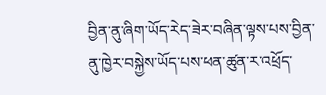བྱིན་ནུ་ཞིག་ཡོད་རེད་ཟེར་བཞིན་ལྟས་པས་བྱིན་ནུ་ཁྱེར་བསྐྱེས་ཡོད་པས་ཕན་ཚུན་ར་འཕྲོད་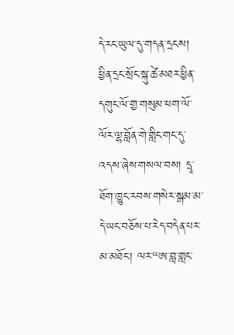དེ་རང་ཡུལ་དུ་གདན་དྲངས། ཕྱིན་དྲང་སྲོང་སྐུ་ཚེ་མཐར་ཕྱིན་དགུང་ལོ་གྱ་གསུམ་ཕག་ལོ་ལོར་ལྷ་བློན་གེ་གླིང་གང་དུ་འདས་ཞེས་གསལ་བས། དྲྭ་ཐོག་ཁྱུང་རབས་གསེར་སྒམ་མ་དེ་ཡང་བཅོས་པ་རེད་བདེན་པར་མ་མཐོང་། ལར་“ཨ་བླ་གླང་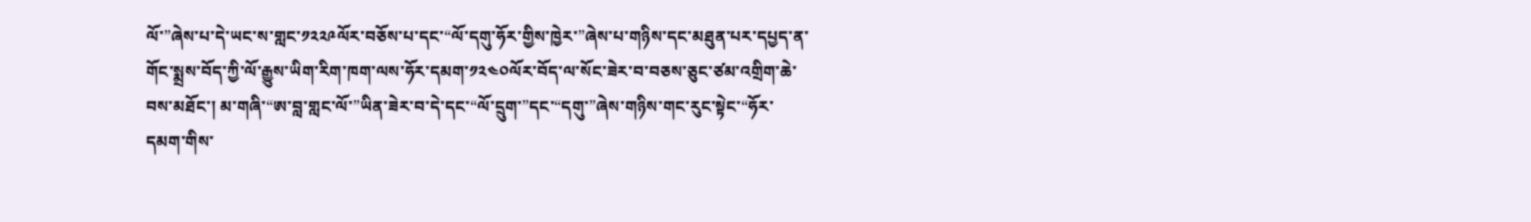ལོ་”ཞེས་པ་དེ་ཡང་ས་གླང་༡༢༢༩ལོར་བཅོས་པ་དང་“ལོ་དགུ་ཧོར་གྱིས་ཁྱེར་”ཞེས་པ་གཉིས་དང་མཐུན་པར་དཔྱད་ན་གོང་སྨྲས་བོད་ཀྱི་ལོ་རྒྱུས་ཡིག་རིག་ཁག་ལས་ཧོར་དམག་༡༢༤༠ལོར་བོད་ལ་སོང་ཟེར་བ་བཅས་ཅུང་ཙམ་འགྲིག་ཆེ་བས་མཐོང་། མ་གཞི་“ཨ་བླ་གླང་ལོ་”ཡིན་ཟེར་བ་དེ་དང་“ལོ་དྲུག་”དང་“དགུ་”ཞེས་གཉིས་གང་རུང་སྟེང་“ཧོར་དམག་གིས་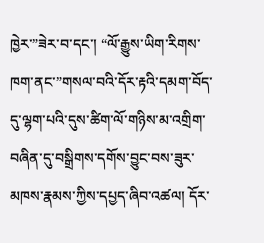ཁྱེར་”ཟེར་བ་དང་། “ལོ་རྒྱུས་ཡིག་རིགས་ཁག་ནང་”གསལ་བའི་དོར་རྟའི་དམག་བོད་དུ་ལྷག་པའི་དུས་ཚིག་ལོ་གཉིས་མ་འགྲིག་བཞིན་དུ་བསྒྲིགས་དགོས་བྱུང་བས་ཟུར་མཁས་རྣམས་ཀྱིས་དཔྱད་ཞིབ་འཚལ། དོར་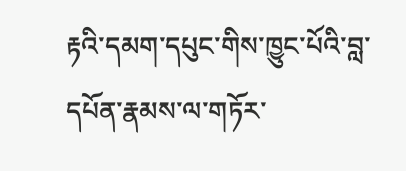རྟའི་དམག་དཔུང་གིས་ཁྱུང་པོའི་བླ་དཔོན་རྣམས་ལ་གཏོར་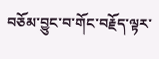བཅོམ་བྱུང་བ་གོང་བརྗོད་ལྟར་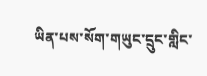ཡིན་པས་སོག་གཡུང་དྲུང་གླིང་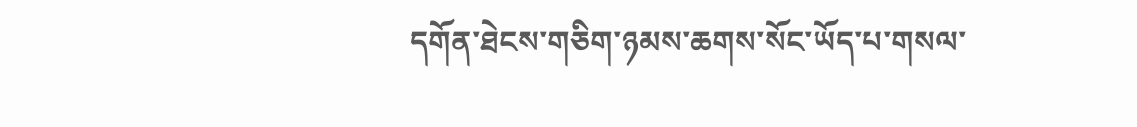དགོན་ཐེངས་གཅིག་ཉམས་ཆགས་སོང་ཡོད་པ་གསལ་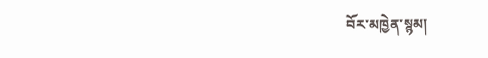བོར་མཁྱེན་སྙམ།